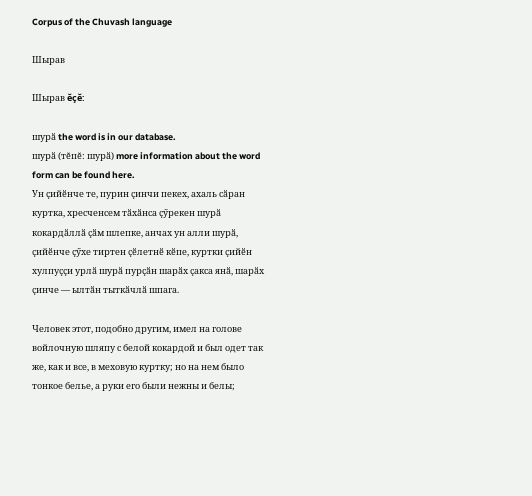Corpus of the Chuvash language

Шырав

Шырав ĕçĕ:

шурӑ the word is in our database.
шурӑ (тĕпĕ: шурӑ) more information about the word form can be found here.
Ун ҫийӗнче те, пурин ҫинчи пекех, ахаль сӑран куртка, хресченсем тӑхӑнса ҫӳрекен шурӑ кокардӑллӑ ҫӑм шлепке, анчах ун алли шурӑ, ҫийӗнче ҫӳхе тиртен ҫӗлетнӗ кӗпе, куртки ҫийӗн хулпуҫҫи урлӑ шурӑ пурҫӑн шарӑх ҫакса янӑ, шарӑх ҫинче — ылтӑн тыткӑчлӑ шпага.

Человек этот, подобно другим, имел на голове войлочную шляпу с белой кокардой и был одет так же, как и все, в меховую куртку; но на нем было тонкое белье, а руки его были нежны и белы;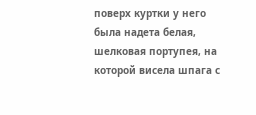поверх куртки у него была надета белая, шелковая портупея, на которой висела шпага с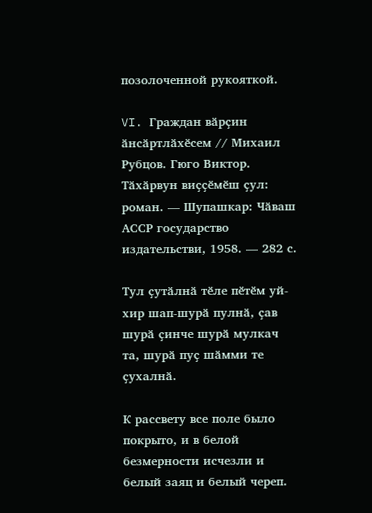позолоченной рукояткой.

VI. Граждан вӑрҫин ӑнсӑртлӑхӗсем // Михаил Рубцов. Гюго Виктор. Тӑхӑрвун виҫҫӗмӗш ҫул: роман. — Шупашкар: Чӑваш АССР государство издательстви, 1958. — 282 с.

Тул ҫутӑлнӑ тӗле пӗтӗм уй-хир шап-шурӑ пулнӑ, ҫав шурӑ ҫинче шурӑ мулкач та, шурӑ пуҫ шӑмми те ҫухалнӑ.

К рассвету все поле было покрыто, и в белой безмерности исчезли и белый заяц и белый череп.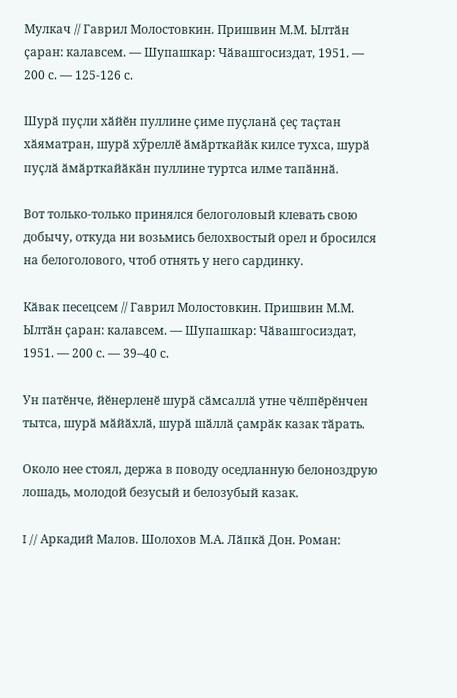Мулкач // Гаврил Молостовкин. Пришвин М.М. Ылтӑн ҫаран: калавсем. — Шупашкар: Чӑвашгосиздат, 1951. — 200 с. — 125-126 с.

Шурӑ пуҫли хӑйӗн пуллине ҫиме пуҫланӑ ҫеҫ таҫтан хӑяматран, шурӑ хӳреллӗ ӑмӑрткайӑк килсе тухса, шурӑ пуҫлӑ ӑмӑрткайӑкӑн пуллине туртса илме тапӑннӑ.

Вот только-только принялся белоголовый клевать свою добычу, откуда ни возьмись белохвостый орел и бросился на белоголового, чтоб отнять у него сардинку.

Кӑвак песецсем // Гаврил Молостовкин. Пришвин М.М. Ылтӑн ҫаран: калавсем. — Шупашкар: Чӑвашгосиздат, 1951. — 200 с. — 39–40 с.

Ун патӗнче, йӗнерленӗ шурӑ сӑмсаллӑ утне чӗлпӗрӗнчен тытса, шурӑ мӑйӑхлӑ, шурӑ шӑллӑ ҫамрӑк казак тӑрать.

Около нее стоял, держа в поводу оседланную белоноздрую лошадь, молодой безусый и белозубый казак.

I // Аркадий Малов. Шолохов М.А. Лӑпкӑ Дон. Роман: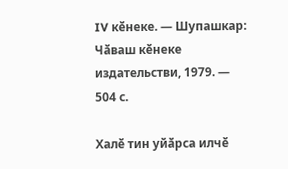IV кӗнеке. — Шупашкар: Чӑваш кӗнеке издательстви, 1979. — 504 с.

Халӗ тин уйӑрса илчӗ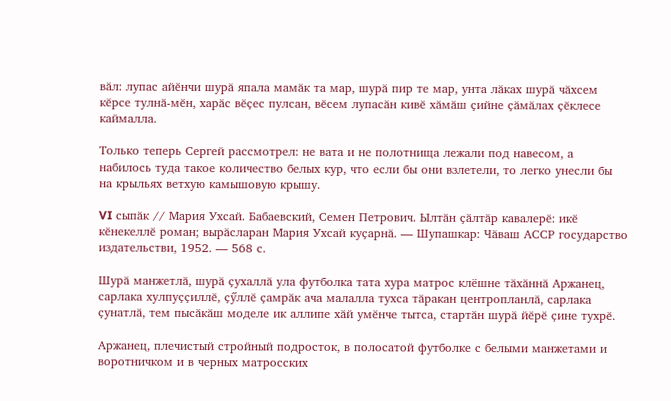вӑл: лупас айӗнчи шурӑ япала мамӑк та мар, шурӑ пир те мар, унта лӑках шурӑ чӑхсем кӗрсе тулнӑ-мӗн, харӑс вӗҫес пулсан, вӗсем лупасӑн кивӗ хӑмӑш ҫийне ҫӑмӑлах ҫӗклесе каймалла.

Только теперь Сергей рассмотрел: не вата и не полотнища лежали под навесом, а набилось туда такое количество белых кур, что если бы они взлетели, то легко унесли бы на крыльях ветхую камышовую крышу.

VI сыпӑк // Мария Ухсай. Бабаевский, Семен Петрович. Ылтӑн ҫӑлтӑр кавалерӗ: икӗ кӗнекеллӗ роман; вырӑсларан Мария Ухсай куҫарнӑ. — Шупашкар: Чӑваш АССР государство издательстви, 1952. — 568 с.

Шурӑ манжетлӑ, шурӑ ҫухаллӑ ула футболка тата хура матрос клёшне тӑхӑннӑ Аржанец, сарлака хулпуҫҫиллӗ, ҫӳллӗ ҫамрӑк ача малалла тухса тӑракан центропланлӑ, сарлака ҫунатлӑ, тем пысӑкӑш моделе ик аллипе хӑй умӗнче тытса, стартӑн шурӑ йӗрӗ ҫине тухрӗ.

Аржанец, плечистый стройный подросток, в полосатой футболке с белыми манжетами и воротничком и в черных матросских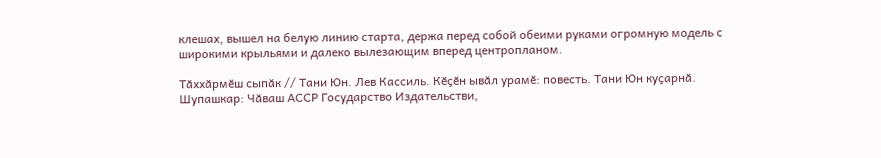клешах, вышел на белую линию старта, держа перед собой обеими руками огромную модель с широкими крыльями и далеко вылезающим вперед центропланом.

Тӑххӑрмӗш сыпӑк // Тани Юн. Лев Кассиль. Кӗҫӗн ывӑл урамӗ: повесть. Тани Юн куҫарнӑ. Шупашкар: Чӑваш АССР Государство Издательстви,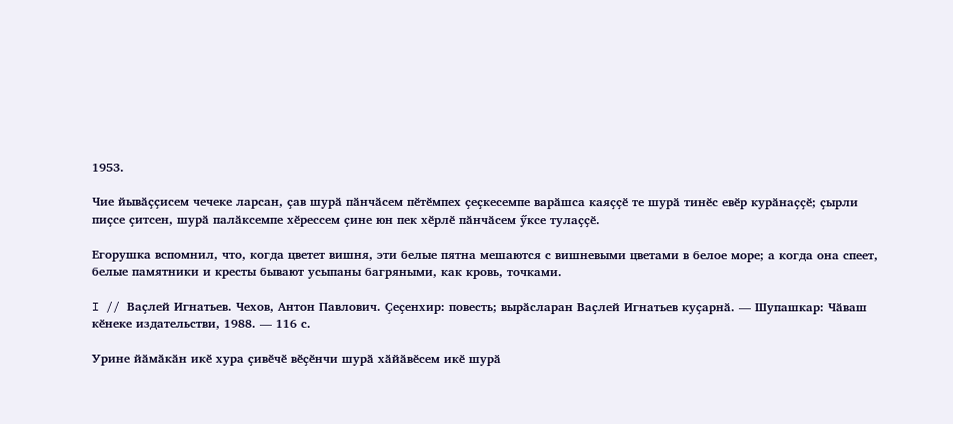1953.

Чие йывӑҫҫисем чечеке ларсан, ҫав шурӑ пӑнчӑсем пӗтӗмпех ҫеҫкесемпе варӑшса каяҫҫӗ те шурӑ тинӗс евӗр курӑнаҫҫӗ; ҫырли пиҫсе ҫитсен, шурӑ палӑксемпе хӗрессем ҫине юн пек хӗрлӗ пӑнчӑсем ӳксе тулаҫҫӗ.

Егорушка вспомнил, что, когда цветет вишня, эти белые пятна мешаются с вишневыми цветами в белое море; а когда она спеет, белые памятники и кресты бывают усыпаны багряными, как кровь, точками.

I // Ваҫлей Игнатьев. Чехов, Антон Павлович. Ҫеҫенхир: повесть; вырӑсларан Ваҫлей Игнатьев куҫарнӑ. — Шупашкар: Чӑваш кӗнеке издательстви, 1988. — 116 с.

Урине йӑмӑкӑн икӗ хура ҫивӗчӗ вӗҫӗнчи шурӑ хӑйӑвӗсем икӗ шурӑ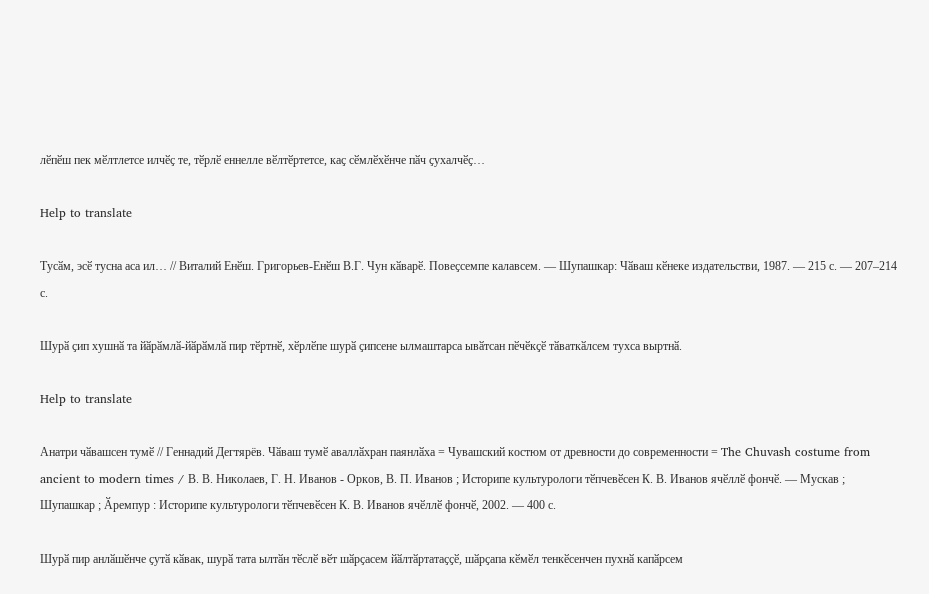лӗпӗш пек мӗлтлетсе илчӗҫ те, тӗрлӗ еннелле вӗлтӗртетсе, каҫ сӗмлӗхӗнче пӑч ҫухалчӗҫ…

Help to translate

Тусӑм, эсӗ тусна аса ил… // Виталий Енӗш. Григорьев-Енӗш В.Г. Чун кӑварӗ. Повеҫсемпе калавсем. — Шупашкар: Чӑваш кӗнеке издательстви, 1987. — 215 с. — 207–214 с.

Шурӑ ҫип хушнӑ та йӑрӑмлӑ-йӑрӑмлӑ пир тӗртнӗ, хӗрлӗпе шурӑ ҫипсене ылмаштарса ывӑтсан пӗчӗкҫӗ тӑваткӑлсем тухса выртнӑ.

Help to translate

Анатри чӑвашсен тумӗ // Геннадий Дегтярёв. Чӑваш тумӗ аваллӑхран паянлӑха = Чувашский костюм от древности до современности = The Chuvash costume from ancient to modern times / В. В. Николаев, Г. Н. Иванов - Орков, В. П. Иванов ; Историпе культурологи тӗпчевӗсен К. В. Иванов ячӗллӗ фончӗ. — Мускав ; Шупашкар ; Ӑремпур : Историпе культурологи тӗпчевӗсен К. В. Иванов ячӗллӗ фончӗ, 2002. — 400 с.

Шурӑ пир анлӑшӗнче ҫутӑ кӑвак, шурӑ тата ылтӑн тӗслӗ вӗт шӑрҫасем йӑлтӑртатаҫҫӗ, шӑрҫапа кӗмӗл тенкӗсенчен пухнӑ капӑрсем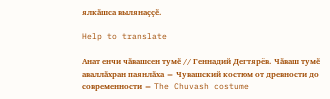ялкӑшса вылянаҫҫӗ.

Help to translate

Анат енчи чӑвашсен тумӗ // Геннадий Дегтярёв. Чӑваш тумӗ аваллӑхран паянлӑха = Чувашский костюм от древности до современности = The Chuvash costume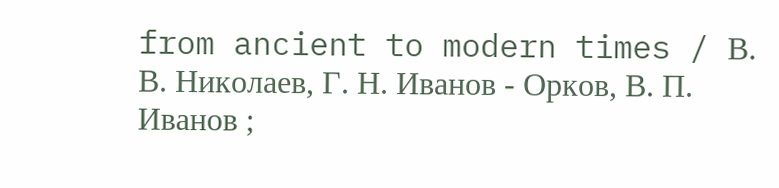from ancient to modern times / В. В. Николаев, Г. Н. Иванов - Орков, В. П. Иванов ;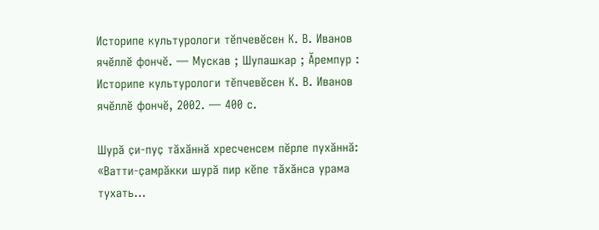Историпе культурологи тӗпчевӗсен К. В. Иванов ячӗллӗ фончӗ. — Мускав ; Шупашкар ; Ӑремпур : Историпе культурологи тӗпчевӗсен К. В. Иванов ячӗллӗ фончӗ, 2002. — 400 с.

Шурӑ ҫи-пуҫ тӑхӑннӑ хресченсем пӗрле пухӑннӑ: «Ватти-ҫамрӑкки шурӑ пир кӗпе тӑхӑнса урама тухать…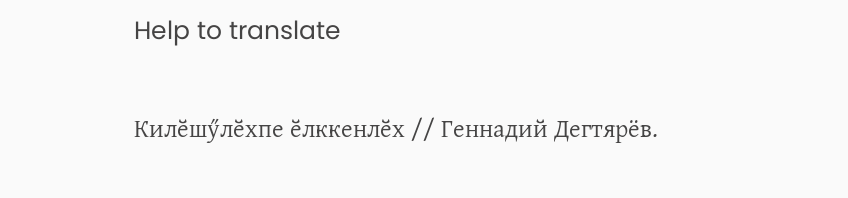Help to translate

Килӗшӳлӗхпе ӗлккенлӗх // Геннадий Дегтярёв.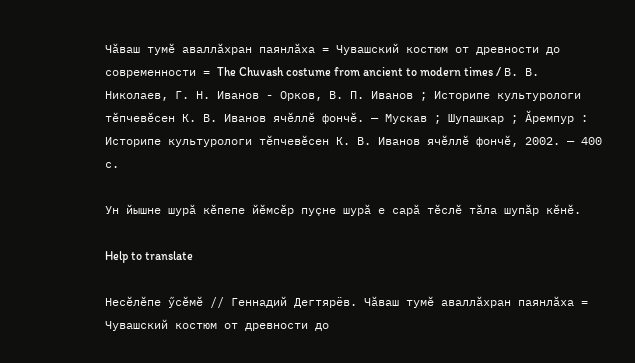Чӑваш тумӗ аваллӑхран паянлӑха = Чувашский костюм от древности до современности = The Chuvash costume from ancient to modern times / В. В. Николаев, Г. Н. Иванов - Орков, В. П. Иванов ; Историпе культурологи тӗпчевӗсен К. В. Иванов ячӗллӗ фончӗ. — Мускав ; Шупашкар ; Ӑремпур : Историпе культурологи тӗпчевӗсен К. В. Иванов ячӗллӗ фончӗ, 2002. — 400 с.

Ун йышне шурӑ кӗпепе йӗмсӗр пуҫне шурӑ е сарӑ тӗслӗ тӑла шупӑр кӗнӗ.

Help to translate

Несӗлӗпе ӳсӗмӗ // Геннадий Дегтярёв. Чӑваш тумӗ аваллӑхран паянлӑха = Чувашский костюм от древности до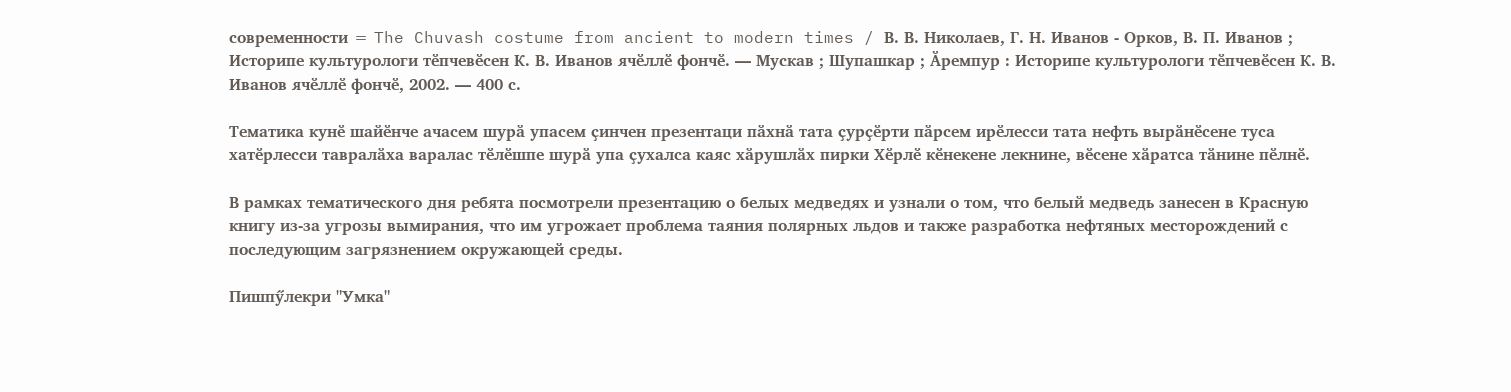современности = The Chuvash costume from ancient to modern times / В. В. Николаев, Г. Н. Иванов - Орков, В. П. Иванов ; Историпе культурологи тӗпчевӗсен К. В. Иванов ячӗллӗ фончӗ. — Мускав ; Шупашкар ; Ӑремпур : Историпе культурологи тӗпчевӗсен К. В. Иванов ячӗллӗ фончӗ, 2002. — 400 с.

Тематика кунӗ шайӗнче ачасем шурӑ упасем ҫинчен презентаци пӑхнӑ тата ҫурҫӗрти пӑрсем ирӗлесси тата нефть вырӑнӗсене туса хатӗрлесси тавралӑха варалас тӗлӗшпе шурӑ упа ҫухалса каяс хӑрушлӑх пирки Хӗрлӗ кӗнекене лекнине, вӗсене хӑратса тӑнине пӗлнӗ.

В рамках тематического дня ребята посмотрели презентацию о белых медведях и узнали о том, что белый медведь занесен в Красную книгу из-за угрозы вымирания, что им угрожает проблема таяния полярных льдов и также разработка нефтяных месторождений с последующим загрязнением окружающей среды.

Пишпӳлекри "Умка"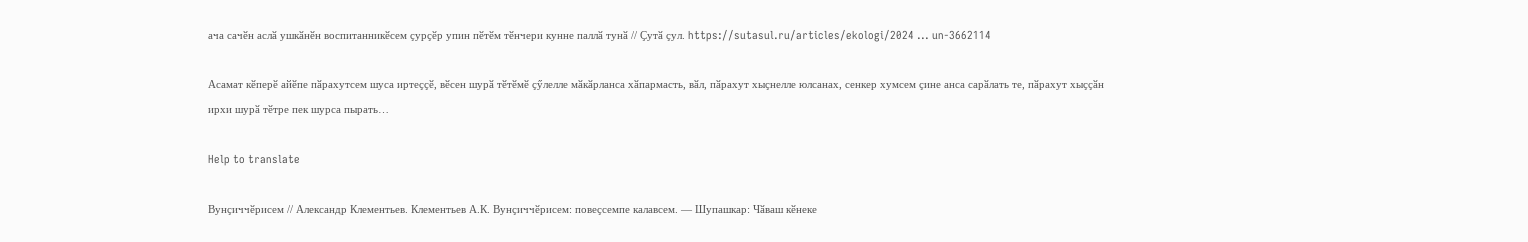ача сачӗн аслӑ ушкӑнӗн воспитанникӗсем ҫурҫӗр упин пӗтӗм тӗнчери кунне паллӑ тунӑ // Ҫутӑ ҫул. https://sutasul.ru/articles/ekologi/2024 ... un-3662114

Асамат кӗперӗ айӗпе пӑрахутсем шуса иртеҫҫӗ, вӗсен шурӑ тӗтӗмӗ ҫӳлелле мӑкӑрланса хӑпармасть, вӑл, пӑрахут хыҫнелле юлсанах, сенкер хумсем ҫине анса сарӑлать те, пӑрахут хыҫҫӑн ирхи шурӑ тӗтре пек шурса пырать…

Help to translate

Вунҫиччӗрисем // Александр Клементьев. Клементьев А.К. Вунҫиччӗрисем: повеҫсемпе калавсем. — Шупашкар: Чӑваш кӗнеке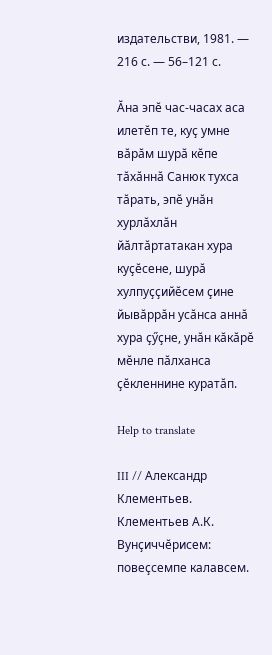издательстви, 1981. — 216 с. — 56–121 с.

Ӑна эпӗ час-часах аса илетӗп те, куҫ умне вӑрӑм шурӑ кӗпе тӑхӑннӑ Санюк тухса тӑрать, эпӗ унӑн хурлӑхлӑн йӑлтӑртатакан хура куҫӗсене, шурӑ хулпуҫҫийӗсем ҫине йывӑррӑн усӑнса аннӑ хура ҫӳҫне, унӑн кӑкӑрӗ мӗнле пӑлханса ҫӗкленнине куратӑп.

Help to translate

III // Александр Клементьев. Клементьев А.К. Вунҫиччӗрисем: повеҫсемпе калавсем.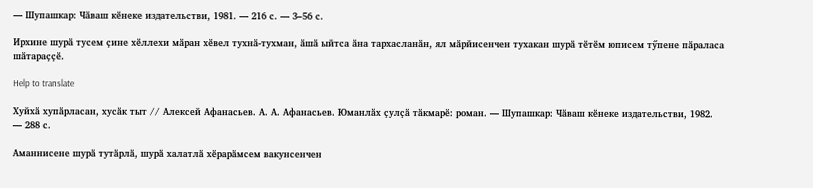— Шупашкар: Чӑваш кӗнеке издательстви, 1981. — 216 с. — 3–56 с.

Ирхине шурӑ тусем ҫине хӗллехи мӑран хӗвел тухнӑ-тухман, ӑшӑ ыйтса ӑна тархасланӑн, ял мӑрйисенчен тухакан шурӑ тӗтӗм юписем тӳпене пӑраласа шӑтараҫҫӗ.

Help to translate

Хуйхӑ хупӑрласан, хусӑк тыт // Алексей Афанасьев. А. А. Афанасьев. Юманлӑх ҫулҫӑ тӑкмарӗ: роман. — Шупашкар: Чӑваш кӗнеке издательстви, 1982. — 288 с.

Аманнисене шурӑ тутӑрлӑ, шурӑ халатлӑ хӗрарӑмсем вакунсенчен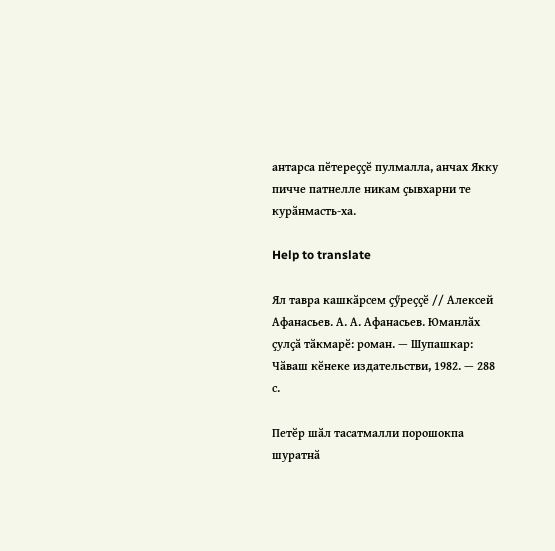антарса пӗтереҫҫӗ пулмалла, анчах Якку пичче патнелле никам ҫывхарни те курӑнмасть-ха.

Help to translate

Ял тавра кашкӑрсем ҫӳреҫҫӗ // Алексей Афанасьев. А. А. Афанасьев. Юманлӑх ҫулҫӑ тӑкмарӗ: роман. — Шупашкар: Чӑваш кӗнеке издательстви, 1982. — 288 с.

Петӗр шӑл тасатмалли порошокпа шуратнӑ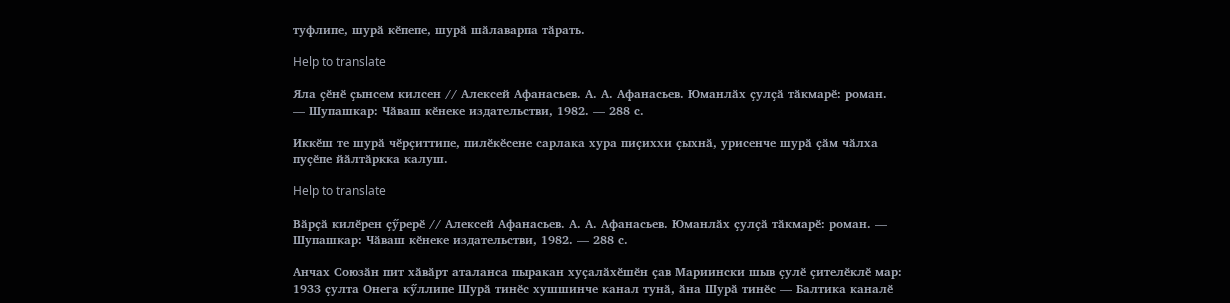туфлипе, шурӑ кӗпепе, шурӑ шӑлаварпа тӑрать.

Help to translate

Яла ҫӗнӗ ҫынсем килсен // Алексей Афанасьев. А. А. Афанасьев. Юманлӑх ҫулҫӑ тӑкмарӗ: роман. — Шупашкар: Чӑваш кӗнеке издательстви, 1982. — 288 с.

Иккӗш те шурӑ чӗрҫиттипе, пилӗкӗсене сарлака хура пиҫиххи ҫыхнӑ, урисенче шурӑ ҫӑм чӑлха пуҫӗпе йӑлтӑркка калуш.

Help to translate

Вӑрҫӑ килӗрен ҫӳрерӗ // Алексей Афанасьев. А. А. Афанасьев. Юманлӑх ҫулҫӑ тӑкмарӗ: роман. — Шупашкар: Чӑваш кӗнеке издательстви, 1982. — 288 с.

Анчах Союзӑн пит хӑвӑрт аталанса пыракан хуҫалӑхӗшӗн ҫав Мариински шыв ҫулӗ ҫителӗклӗ мар: 1933 ҫулта Онега кӳллипе Шурӑ тинӗс хушшинче канал тунӑ, ӑна Шурӑ тинӗс — Балтика каналӗ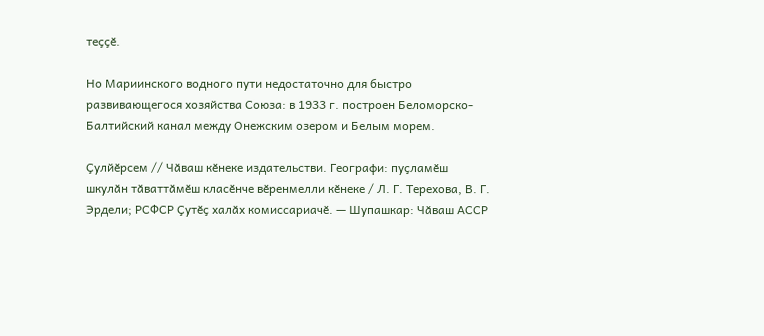теҫҫӗ.

Но Мариинского водного пути недостаточно для быстро развивающегося хозяйства Союза: в 1933 г. построен Беломорско-Балтийский канал между Онежским озером и Белым морем.

Ҫулйӗрсем // Чӑваш кӗнеке издательстви. Географи: пуҫламӗш шкулӑн тӑваттӑмӗш класӗнче вӗренмелли кӗнеке / Л. Г. Терехова, В. Г. Эрдели; РСФСР Ҫутӗҫ халӑх комиссариачӗ. — Шупашкар: Чӑваш АССР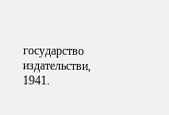государство издательстви, 1941.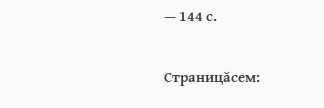— 144 с.

Страницăсем: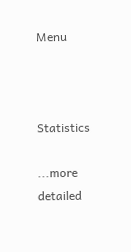Menu



Statistics

...more detailed